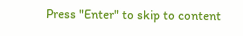Press "Enter" to skip to content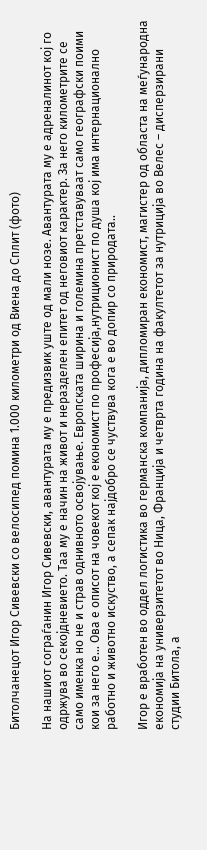Битолчанецот Игор Сивевски со велосипед помина 1.000 километри од Виена до Сплит (фото)

На нашиот сограѓанин Игор Сивевски, авантурата му е предизвик уште од мали нозе. Авантурата му е адреналинот кој го одржува во секојдневието. Таа му е начин на живот и неразделен епитет од неговиот карактер. За него километрите се само именка но не и страв однивното освојување. Европската ширина и големина претставуваат само географски поими кои за него е… Ова е описот на човекот кој е економист по професија,нутриционист по душа кој има интернационално работно и животно искуство, а сепак најдобро се чуствува кога е во допир со природата..

Игор е вработен во оддел логистика во германска компанија, дипломиран економист, магистер од областа на меѓународна економија на универзитетот во Ница, Франција и четврта година на факултетот за нутриција во Велес – дисперзирани студии Битола, а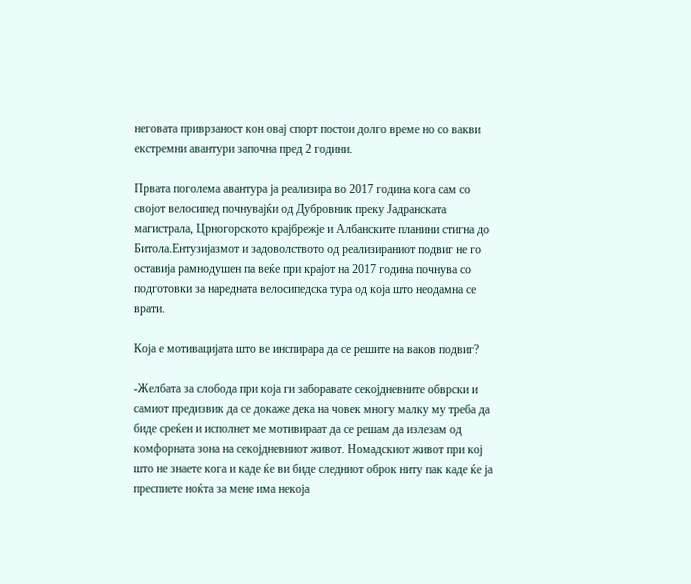неговата приврзаност кон овај спорт постои долго време но со вакви екстремни авантури започна пред 2 години.

Првата поголема авантура ја реализира во 2017 година кога сам со својот велосипед почнувајќи од Дубровник преку Јадранската магистрала, Црногорското крајбрежје и Албанските планини стигна до Битола.Ентузијазмот и задоволството од реализираниот подвиг не го оставија рамнодушен па веќе при крајот на 2017 година почнува со подготовки за наредната велосипедска тура од која што неодамна се врати.

Која е мотивацијата што ве инспирара да се решите на ваков подвиг?

-Желбата за слобода при која ги заборавате секојдневните обврски и самиот предизвик да се докаже дека на човек многу малку му треба да биде среќен и исполнет ме мотивираат да се решам да излезам од комфорната зона на секојдневниот живот. Номадскиот живот при кој што не знаете кога и каде ќе ви биде следниот оброк ниту пак каде ќе ја преспиете ноќта за мене има некоја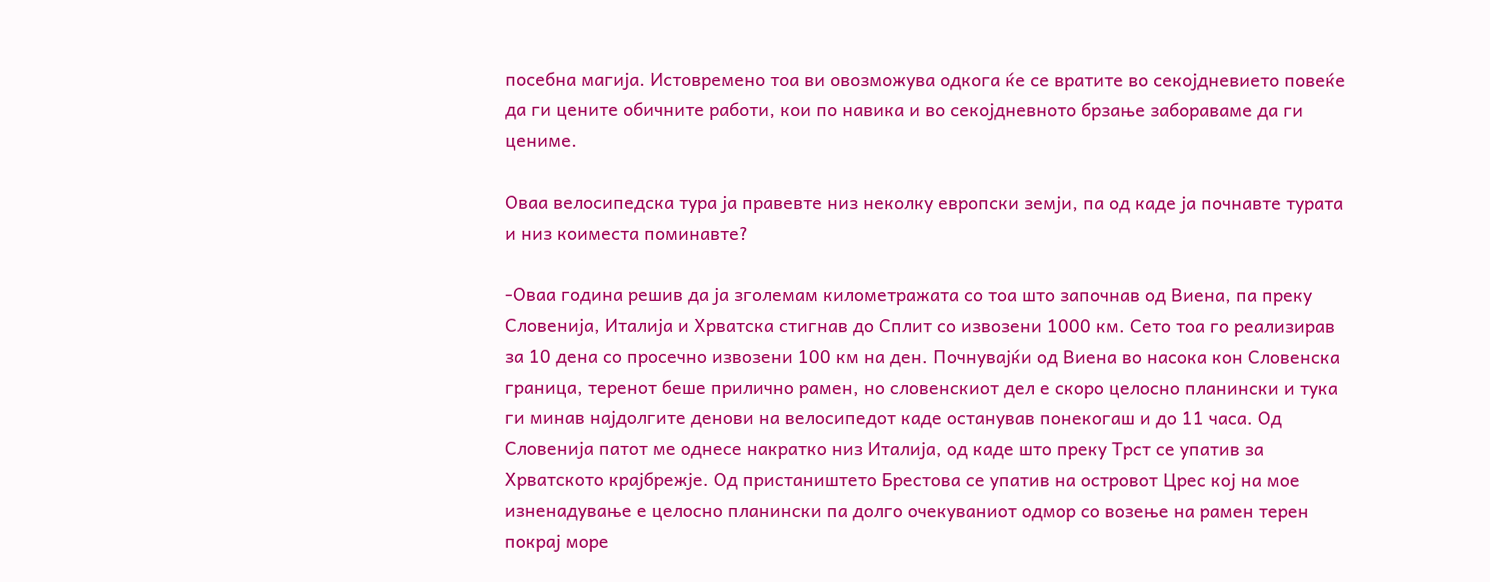посебна магија. Истовремено тоа ви овозможува одкога ќе се вратите во секојдневието повеќе да ги цените обичните работи, кои по навика и во секојдневното брзање забораваме да ги цениме.

Оваа велосипедска тура ја правевте низ неколку европски земји, па од каде ја почнавте турата и низ коиместа поминавте?

-Оваа година решив да ја зголемам километражата со тоа што започнав од Виена, па преку Словенија, Италија и Хрватска стигнав до Сплит со извозени 1000 км. Сето тоа го реализирав за 10 дена со просечно извозени 100 км на ден. Почнувајќи од Виена во насока кон Словенска граница, теренот беше прилично рамен, но словенскиот дел е скоро целосно планински и тука ги минав најдолгите денови на велосипедот каде останував понекогаш и до 11 часа. Од Словенија патот ме однесе накратко низ Италија, од каде што преку Трст се упатив за Хрватското крајбрежје. Од пристаништето Брестова се упатив на островот Црес кој на мое изненадување е целосно планински па долго очекуваниот одмор со возење на рамен терен покрај море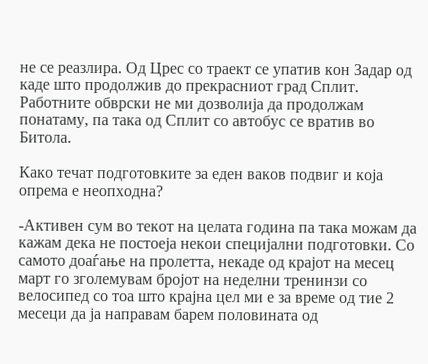не се реазлира. Од Црес со траект се упатив кон Задар од каде што продолжив до прекрасниот град Сплит. Работните обврски не ми дозволија да продолжам понатаму, па така од Сплит со автобус се вратив во Битола.

Како течат подготовките за еден ваков подвиг и која опрема е неопходна?

-Активен сум во текот на целата година па така можам да кажам дека не постоеја некои специјални подготовки. Со самото доаѓање на пролетта, некаде од крајот на месец март го зголемувам бројот на неделни тренинзи со велосипед со тоа што крајна цел ми е за време од тие 2 месеци да ја направам барем половината од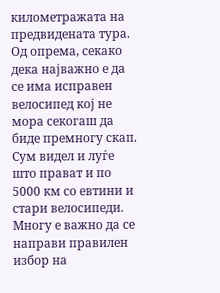километражата на предвидената тура. Од опрема, секако дека најважно е да се има исправен велосипед кој не мора секогаш да биде премногу скап. Сум видел и луѓе што прават и по 5000 км со евтини и стари велосипеди. Многу е важно да се направи правилен избор на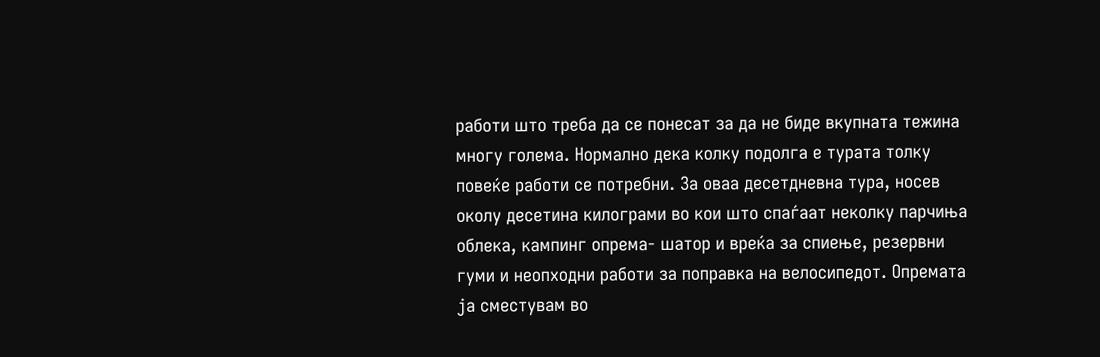работи што треба да се понесат за да не биде вкупната тежина многу голема. Нормално дека колку подолга е турата толку повеќе работи се потребни. За оваа десетдневна тура, носев околу десетина килограми во кои што спаѓаат неколку парчиња облека, кампинг опрема- шатор и вреќа за спиење, резервни гуми и неопходни работи за поправка на велосипедот. Опремата ја сместувам во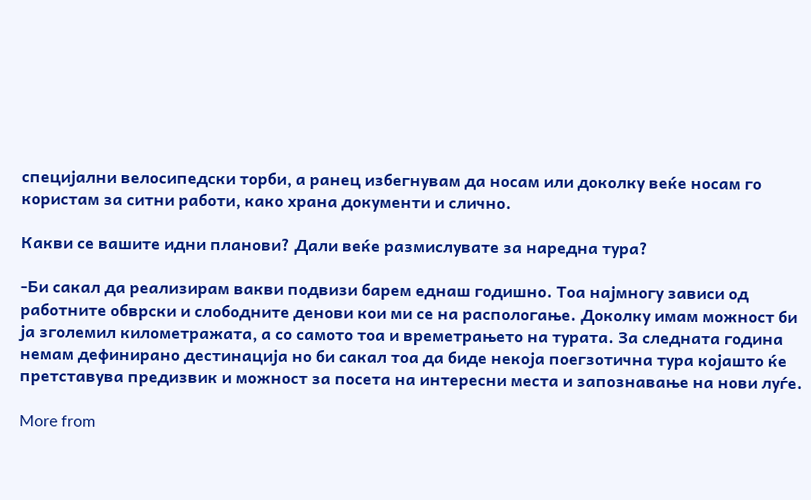специјални велосипедски торби, а ранец избегнувам да носам или доколку веќе носам го користам за ситни работи, како храна документи и слично.

Какви се вашите идни планови? Дали веќе размислувате за наредна тура?

-Би сакал да реализирам вакви подвизи барем еднаш годишно. Тоа најмногу зависи од работните обврски и слободните денови кои ми се на распологање. Доколку имам можност би ја зголемил километражата, а со самото тоа и времетрањето на турата. За следната година немам дефинирано дестинација но би сакал тоа да биде некоја поегзотична тура којашто ќе претставува предизвик и можност за посета на интересни места и запознавање на нови луѓе.

More from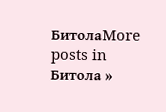БитолаMore posts in Битола »